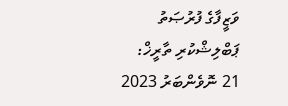ވަޒީފާގެ ފުރުޞަތު
ޕަބްލިޝްކުރި ތާރީޚް: 21 ނޮވެންބަރު 2023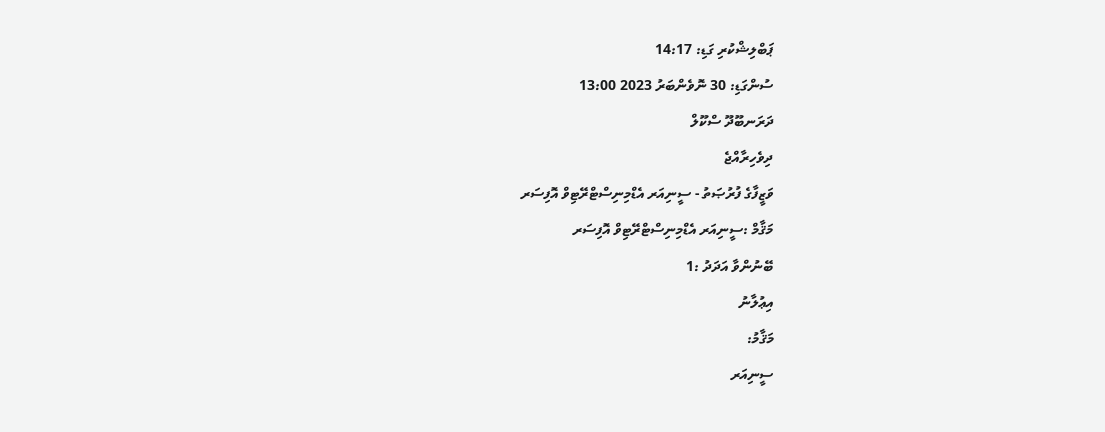ޕަބްލިޝްކުރި ގަޑި: 14:17
ސުންގަޑި: 30 ނޮވެންބަރު 2023 13:00
ދަރަނބޫދޫ ސްކޫލް
ދިވެހިރާއްޖެ
ވަޒީފާގެ ފުރުޞަތު - ސީނިއަރ އެޑްމިނިސްޓްރޭޓިވް އޮފިސަރ
މަޤާމް :ސީނިއަރ އެޑްމިނިސްޓްރޭޓިވް އޮފިސަރ
ބޭނުންވާ އަދަދު :1
އިޢުލާނު
މަޤާމު:
ސީނިއަރ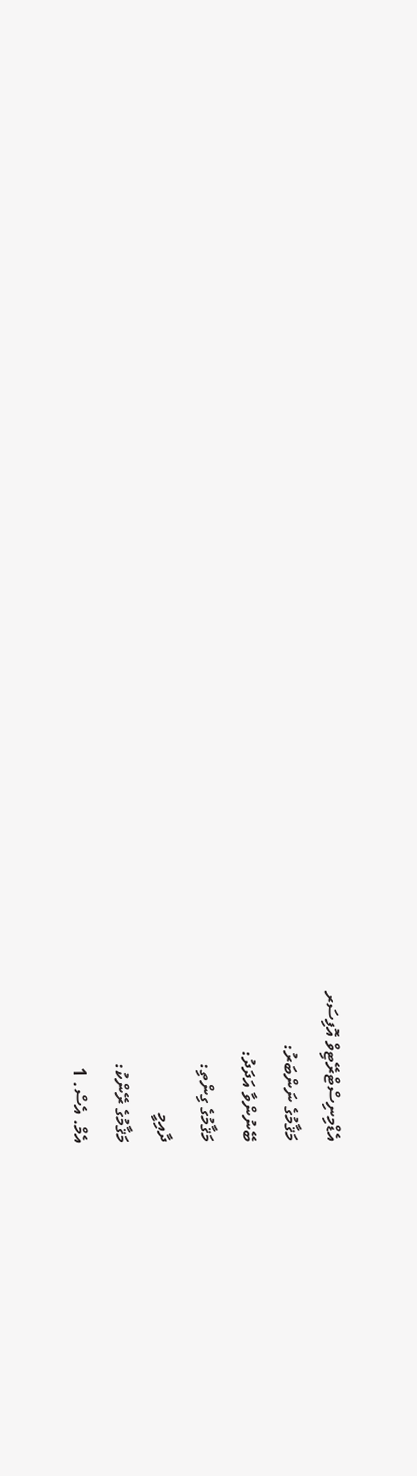އެޑްމިނިސްޓްރޭޓިވް އޮފިސަރ
މަޤާމުގެ ނަންބަރު:
ބޭނުންވާ އަދަދު:
މަޤާމުގެ ގިންތި:
ދާއިމީ
މަޤާމުގެ ރޭންކު:
އެމް. އެސް. 1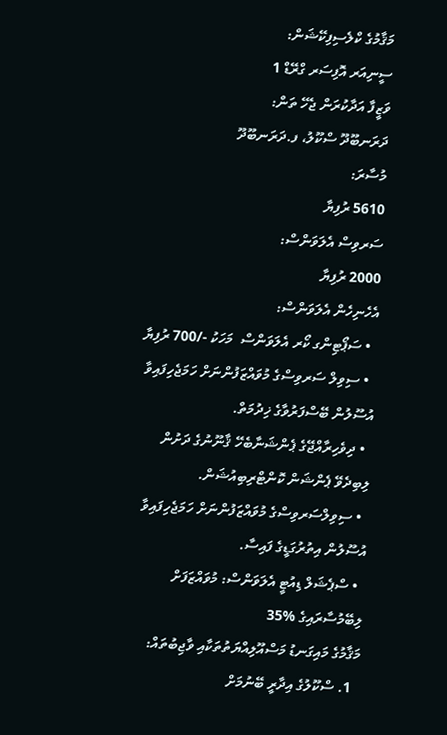މަޤާމުގެ ކްލެސިފިކޭޝަން:
ސީނިއަރ އޮފިސަރ ގްރޭޑް 1
ވަޒީފާ އަދާކުރަން ޖެހޭ ތަން:
ދަރަނބޫދޫ ސްކޫލު، ފ.ދަރަނބޫދޫ
މުސާރަ:
5610 ރުފިޔާ
ސަރވިސް އެލަވަންސް:
2000 ރުފިޔާ
އެހެނިހެން އެލަވަންސް:
  • ސަޕޯޓިންގ ކޯރ އެލަވަންސް  މަހަކު -/700 ރުފިޔާ
  • ސިވިލް ސަރވިސްގެ މުވައްޒަފުންނަށް ހަމަޖެހިފައިވާ އުސޫލުން ބޭސްފަރުވާގެ ޚިދުމަތް.
  • ދިވެހިރާއްޖޭގެ ޕެންޝަނާބެހޭ ޤާނޫނުގެ ދަށުން ލިބިދެވޭ ޕެންޝަން ކޮންޓްރިބިއުޝަން.
  • ސިވިލްސަރވިސްގެ މުވައްޒަފުންނަށް ހަމަޖެހިފައިވާ އުސޫލުން އިތުރުގަޑީގެ ފައިސާ.
  • ސްޕެޝަލް ޑިއުޓީ އެލަވަންސް: މުވައްޒަފަށް ލިބޭމުސާރައިގެ %35
މަޤާމުގެ މައިގަނޑު މަސްއޫލިއްޔަތުތަކާއި ވާޖިބުތައް:
  1. ސްކޫލުގެ އިދާރީ ބޭނުމަށް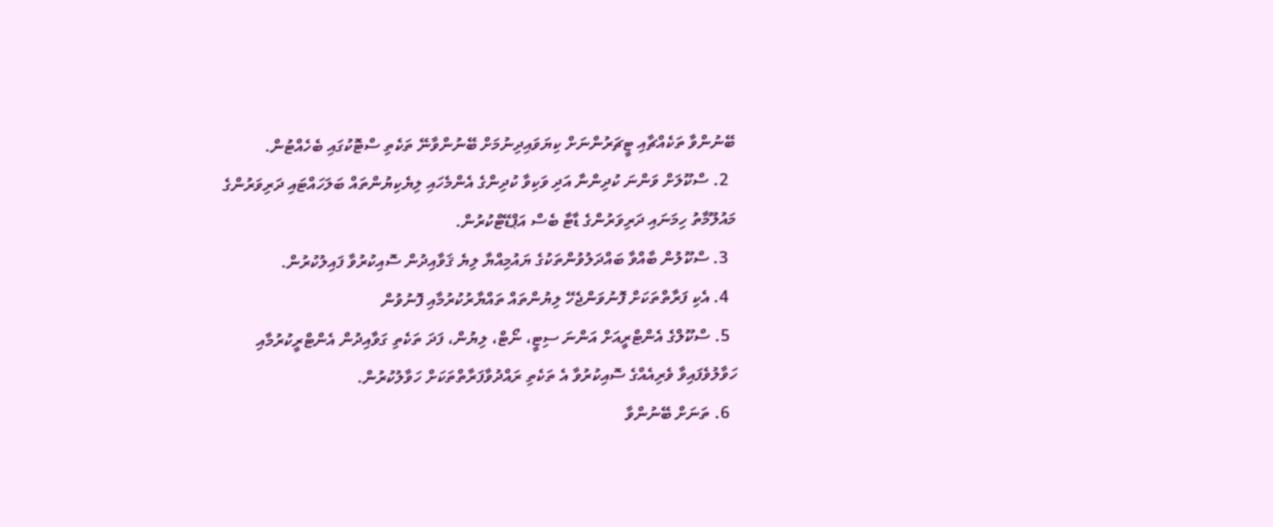ބޭނުންވާ ތަކެއްޗާއި ޓީޗަރުންނަށް ކިޔަވައިދިނުމަށް ބޭނުންވާނޭ ތަކެތި ސްޓޮކުގައި ބެހެއްޓުން.
  2. ސްކޫލަށް ވަންނަ ކުދިންނާ އަދި ވަކިވާ ކުދިންގެ އެންމެހައި ލިޔެކިޔުންތައް ބަލަހައްޓައި ދަރިވަރުންގެ މައުލޫމާތު ހިމަނައި ދަރިވަރުންގެ ޑާޓާ ބެސް އަޕްޑޭޓްކުރުން.
  3. ސްކޫލުން ބާއްވާ ބައްދަލުވުންތަކުގެ ޔައުމިއްޔާ ލިޔެ ޤަވާއިދުން ސޮއިކުރުވާ ފައިލުކުރުން.
  4. އެކި ފަރާތްތަކަށް ފޮނުވަންޖެހޭ ލިޔުންތައް ތައްޔާރުކުރުމާއި ފޮނުވުން
  5. ސްކޫލްގެ އެންޓްރީއަށް އަންނަ ސިޓީ، ނޯޓް، ލިޔުން، ފަދަ ތަކެތި ގަވާއިދުން އެންޓްރީކުރުމާއި ހަވާލުވެފައިވާ ވެރިއެއްގެ ސޮއިކުރުވާ އެ ތަކެތި ރައްދުވާފަރާތްތަކަށް ހަވާލުކުރުން.
  6. ތަނަށް ބޭނުންވާ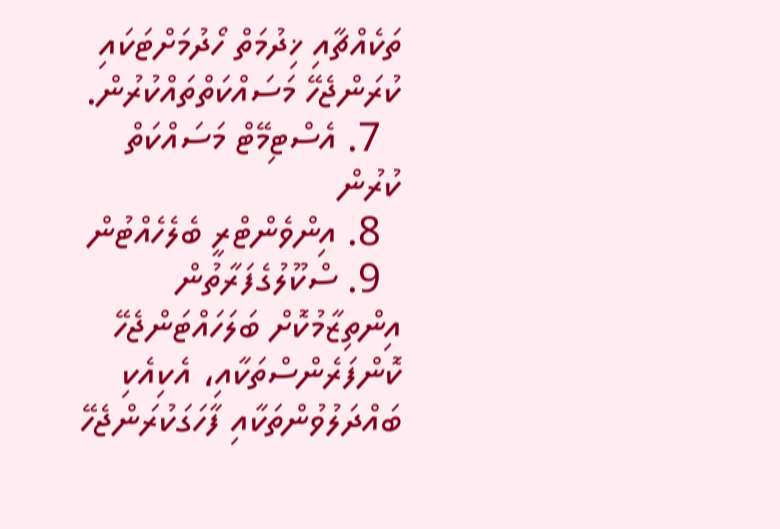ތަކެއްޗާއި ޚިދުމަތް ހޯދުމަށްޓަކައި ކުރަންޖެހޭ މަސައްކަތްތައްކުރުން.
  7. އެސްޓިމޭޓް މަސައްކަތް ކުރުން
  8. އިންވެންޓްރީ ބެލެހެއްޓުން
  9. ސްކޫލުގެފަރާތުން އިންތިޒާމުކޮށް ބަލަހައްޓަންޖެހޭ ކޮންފަރެންސްތަކާއި، އެކިއެކި ބައްދަލުވުންތަކާއި ފާހަގަކުރަންޖެހޭ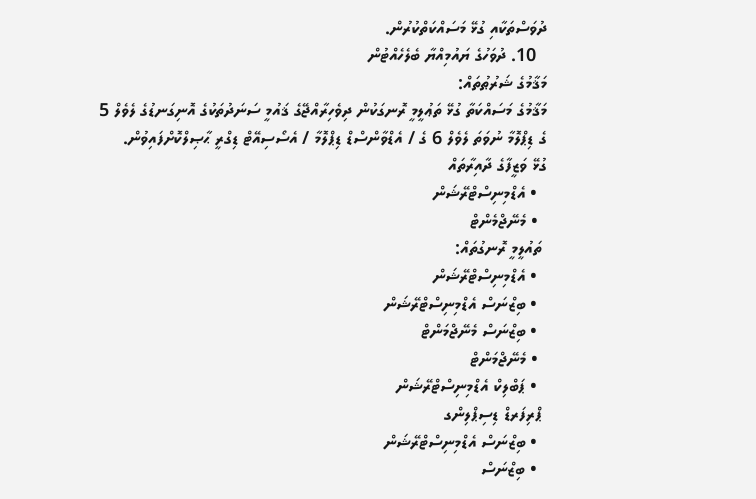ދުވަސްތަކާއި ގުޅޭ މަސައްކަތްކުރުން.
  10. ދުވަހުގެ ޔައުމިއްޔާ ބެލެހެއްޓުން
މަޤާމުގެ ޝަރުޠުތައް:
މަޤާމުގެ މަސައްކަތާ ގުޅޭ ތަޢުލީމީ ރޮނގަކުން ދިވެހިރާއްޖޭގެ ޤައުމީ ސަނަދުތަކުގެ އޮނިގަނޑުގެ ލެވެލް 5 ގެ ޑިޕްލޮމާ ނުވަތަ ލެވެލް 6 ގެ / އެޑްވާންސްޑް ޑިޕްލޮމާ / އެސޯސިއޭޓް ޑިގްރީ ޙާޞިލްކޮށްފައިވުން.
ގުޅޭ ވަޒީފާގެ ދާއިރާތައް
  • އެޑްމިނިސްޓްރޭޝަން
  • މެނޭޖްމެންޓް
 ތައުލީމީ ރޮނގުތައް:
  • އެޑްމިނިސްޓްރޭޝަން
  • ބިޒްނަސް އެޑްމިނިސްޓްރޭޝަން
  • ބިޒްނަސް މެނޭޖްމަންޓް
  • މެނޭޖްމަންޓް
  • ޕަބްލިކް އެޑްމިނިސްޓްރޭޝަން
 ޕްރިފަރޑް ޑިސިޕްލިންގ
  • ބިޒްނަސް އެޑްމިނިސްޓްރޭޝަން
  • ބިޒްނަސް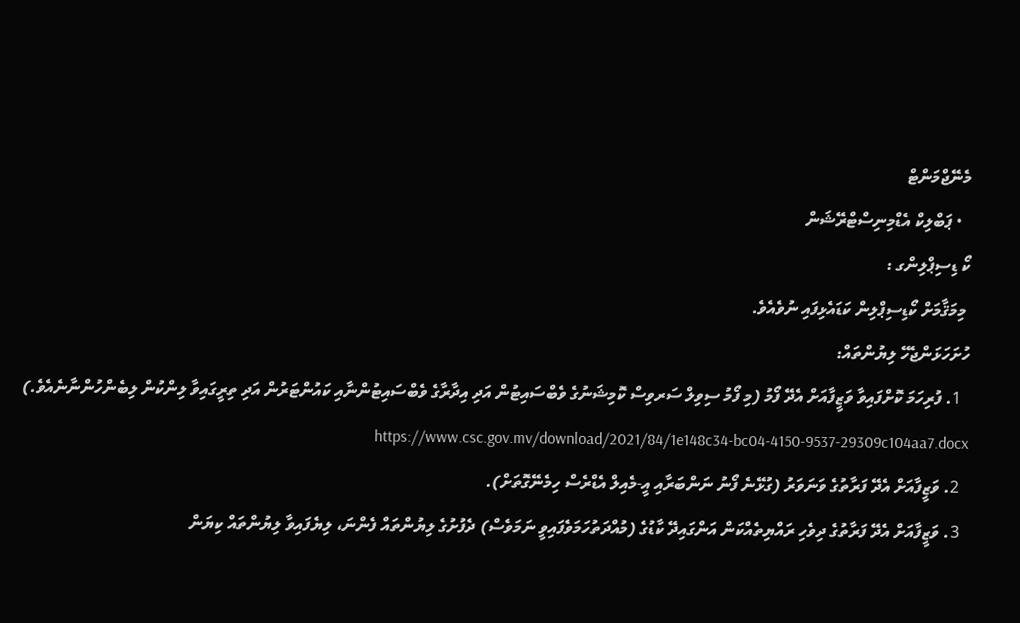މެނޭޖްމަންޓް
  • ޕަބްލިކް އެޑްމިނިސްޓްރޭޝަން
ކޯ ޑިސިޕްލިންގ :
 މިމަޤާމަށް ކޯޑިސިޕްލިން ކަޑައެޅިފައި ނުވެއެވެ.
ހުށަހަޅަންޖެހޭ ލިޔުންތައް:
  1. ފުރިހަމަ ކޮށްފައިވާ ވަޒީފާއަށް އެދޭ ފޯމު (މި ފޯމު ސިވިލް ސަރވިސް ކޮމިޝަނުގެ ވެބްސައިޓުން އަދި އިދާރާގެ ވެބްސައިޓުންނާއި ކައުންޓަރުން އަދި ތިރީގައިވާ ލިންކުން ލިބެންހުންނާނެއެވެ.)  https://www.csc.gov.mv/download/2021/84/1e148c34-bc04-4150-9537-29309c104aa7.docx
  2. ވަޒީފާއަށް އެދޭ ފަރާތުގެ ވަނަވަރު (ގުޅޭނެ ފޯނު ނަންބަރާއި އީ-މެއިލް އެޑްރެސް ހިމެނޭގޮތަށް).
  3. ވަޒީފާއަށް އެދޭ ފަރާތުގެ ދިވެހި ރައްޔިތެއްކަން އަންގައިދޭ ކާޑުގެ (މުއްދަތުހަމަވެފައިވީ ނަމަވެސް) ދެފުށުގެ ލިޔުންތައް ފެންނަ، ލިޔެފައިވާ ލިޔުންތައް ކިޔަން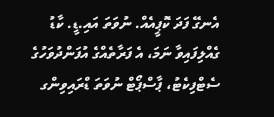އެނގޭ ފަދަ ކޮޕީއެއް. ނުވަތަ އައި.ޑީ. ކާޑު ގެއްލިފައިވާ ނަމަ، އެ ފަރާތެއްގެ އުފަންދުވަހުގެ ސެޓްފިކެޓު، ޕާސްޕޯޓް ނުވަތަ ޑްރައިވިންގ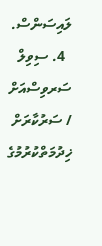ލައިސަންސް.
  4. ސިވިލް ސަރވިސްއަށް / ސަރުކާރަށް ޚިދުމަތްކުރުމުގެ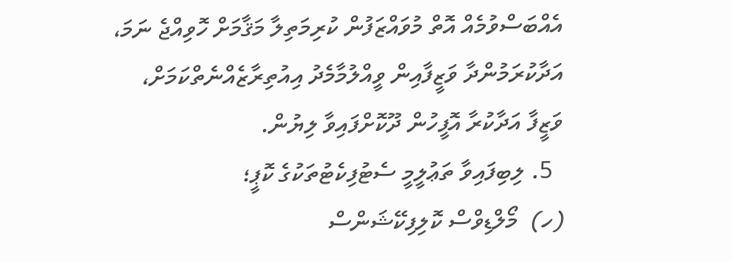އެއްބަސްވުމެއް އޮތް މުވައްޒަފުން ކުރިމަތިލާ މަޤާމަށް ހޮވިއްޖެ ނަމަ، އަދާކުރަމުންދާ ވަޒީފާއިން ވީއްލުމާމެދު އިއުތިރާޒެއްނެތްކަމަށް، ވަޒީފާ އަދާކުރާ އޮފީހުން ދޫކޮށްފައިވާ ލިޔުން.
  5. ލިބިފައިވާ ތަޢުލީމީ ސެޓުފިކެޓުތަކުގެ ކޮޕީ؛
(ހ)  މޯލްޑިވްސް ކޮލިފިކޭޝަންސް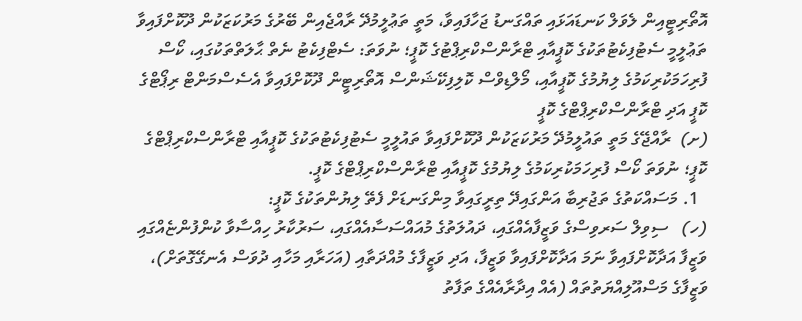އޮތޯރިޓީއިން ލެވަލް ކަނޑައަޅައި ތައްގަނޑު ޖަހާފައިވާ، މަތީ ތަޢުލީމުދޭ ރާއްޖެއިން ބޭރުގެ މަރުކަޒަކުން ދޫކޮށްފައިވާ ތަޢުލީމީ ސެޓުފިކެޓުތަކުގެ ކޮޕީއާއި ޓްރާންސްކްރިޕްޓުގެ ކޮޕީ؛ ނުވަތަ: ސެޓްފިކެޓު ނެތް ޙާލަތްތަކުގައި، ކޯސް ފުރިހަމަކުރިކަމުގެ ލިޔުމުގެ ކޮޕީއާއި، މޯލްޑިވްސް ކޮލިފިކޭޝަންސް އޮތޯރިޓީން ދޫކޮށްފައިވާ އެސެސްމަންޓް ރިޕޯޓްގެ ކޮޕީ އަދި ޓްރާންސްކްރިޕްޓްގެ ކޮޕީ
(ށ)  ރާއްޖޭގެ މަތީ ތައުލީމުދޭ މަރުކަޒަކުން ދޫކޮށްފައިވާ ތައުލީމީ ސެޓުފިކެޓުތަކުގެ ކޮޕީއާއި ޓްރާންސްކްރިޕްޓްގެ ކޮޕީ؛ ނުވަތަ ކޯސް ފުރިހަމަކުރިކަމުގެ ލިޔުމުގެ ކޮޕީއާއި ޓްރާންސްކްރިޕްޓްގެ ކޮޕީ.
  1. މަސައްކަތުގެ ތަޖުރިބާ އަންގައިދޭ ތިރީގައިވާ މިންގަނޑަށް ފެތޭ ލިޔުންތަކުގެ ކޮޕީ:
(ހ)   ސިވިލް ސަރވިސްގެ ވަޒީފާއެއްގައި، ދައުލަތުގެ މުއައްސަސާއެއްގައި، ސަރުކާރު ހިއްސާވާ ކުންފުންޏެއްގައި ވަޒީފާ އަދާކޮށްފައިވާ ނަމަ އަދާކޮށްފައިވާ ވަޒީފާ، އަދި ވަޒީފާގެ މުއްދަތާއި (އަހަރާއި މަހާއި ދުވަސް އެނގޭގޮތަށް)، ވަޒީފާގެ މަސްއޫލިއްޔަތުތައް (އެއް އިދާރާއެއްގެ ތަފާތު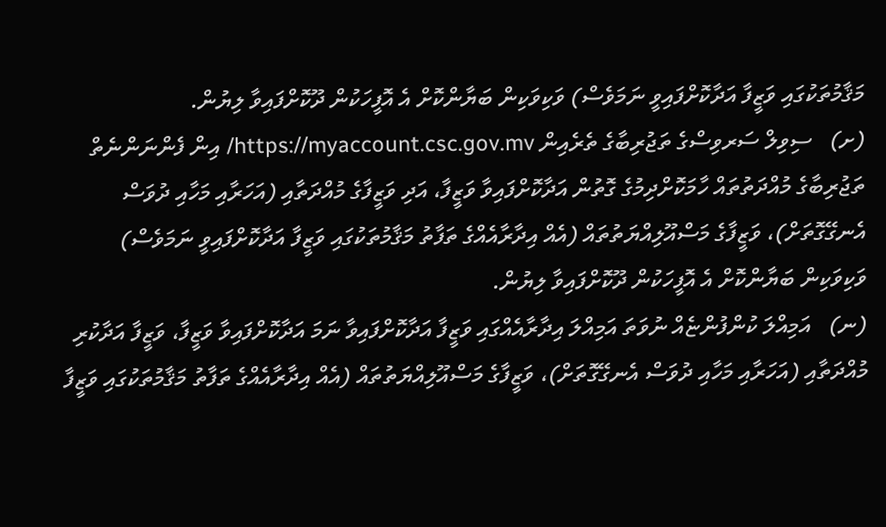މަޤާމުތަކުގައި ވަޒީފާ އަދާކޮށްފައިވީ ނަމަވެސް) ވަކިވަކިން ބަޔާންކޮށް އެ އޮފީހަކުން ދޫކޮށްފައިވާ ލިޔުން.
(ށ)   ސިވިލް ސަރވިސްގެ ތަޖުރިބާގެ ތެރެއިން https://myaccount.csc.gov.mv/ އިން ފެންނަންނެތް ތަޖުރިބާގެ މުއްދަތުތައް ހާމަކޮށްދިމުގެ ގޮތުން އަދާކޮށްފައިވާ ވަޒީފާ، އަދި ވަޒީފާގެ މުއްދަތާއި (އަހަރާއި މަހާއި ދުވަސް އެނގޭގޮތަށް)، ވަޒީފާގެ މަސްއޫލިއްޔަތުތައް (އެއް އިދާރާއެއްގެ ތަފާތު މަޤާމުތަކުގައި ވަޒީފާ އަދާކޮށްފައިވީ ނަމަވެސް) ވަކިވަކިން ބަޔާންކޮށް އެ އޮފީހަކުން ދޫކޮށްފައިވާ ލިޔުން.
(ނ)   އަމިއްލަ ކުންފުންޏެއް ނުވަތަ އަމިއްލަ އިދާރާއެއްގައި ވަޒީފާ އަދާކޮށްފައިވާ ނަމަ އަދާކޮށްފައިވާ ވަޒީފާ، ވަޒީފާ އަދާކުރި މުއްދަތާއި (އަހަރާއި މަހާއި ދުވަސް އެނގޭގޮތަށް)، ވަޒީފާގެ މަސްއޫލިއްޔަތުތައް (އެއް އިދާރާއެއްގެ ތަފާތު މަޤާމުތަކުގައި ވަޒީފާ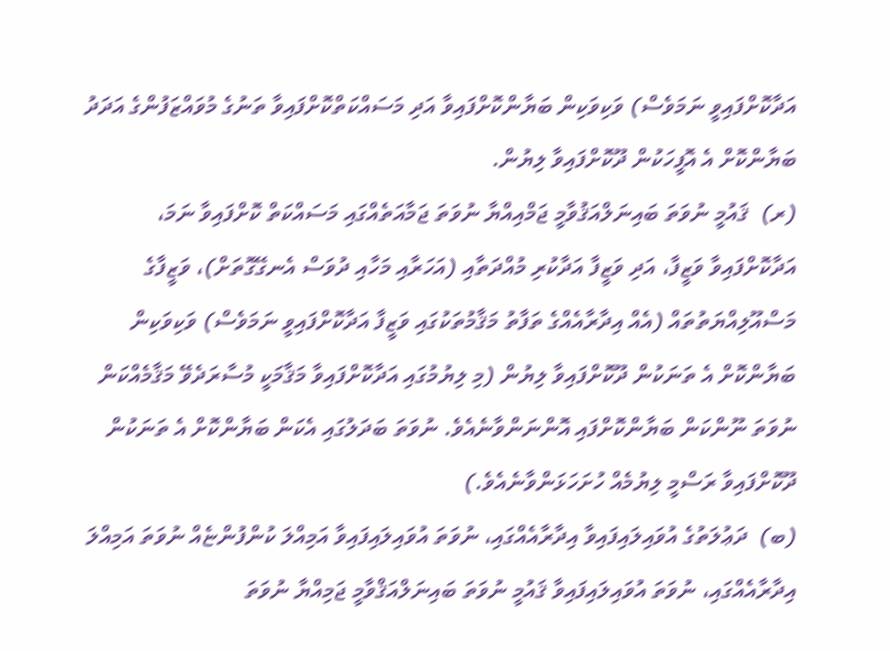އަދާކޮށްފައިވީ ނަމަވެސް) ވަކިވަކިން ބަޔާންކޮށްފައިވާ އަދި މަސައްކަތްކޮށްފައިވާ ތަނުގެ މުވައްޒަފުންގެ އަދަދު ބަޔާންކޮށް އެ އޮފީހަކުން ދޫކޮށްފައިވާ ލިޔުން.
(ރ)  ޤައުމީ ނުވަތަ ބައިނަލްއަޤުވާމީ ޖަމްއިއްޔާ ނުވަތަ ޖަމާއަތެއްގައި މަސައްކަތް ކޮށްފައިވާ ނަމަ، އަދާކޮށްފައިވާ ވަޒީފާ، އަދި ވަޒީފާ އަދާކުރި މުއްދަތާއި (އަހަރާއި މަހާއި ދުވަސް އެނގޭގޮތަށް)، ވަޒީފާގެ މަސްއޫލިއްޔަތުތައް (އެއް އިދާރާއެއްގެ ތަފާތު މަޤާމުތަކުގައި ވަޒީފާ އަދާކޮށްފައިވީ ނަމަވެސް) ވަކިވަކިން ބަޔާންކޮށް އެ ތަނަކުން ދޫކޮށްފައިވާ ލިޔުން (މި ލިޔުމުގައި އަދާކޮށްފައިވާ މަޤާމަކީ މުސާރަދެވޭ މަޤާމެއްކަން ނުވަތަ ނޫންކަން ބަޔާންކޮށްފައި އޮންނަންވާނެއެވެ. ނުވަތަ ބަދަލުގައި އެކަން ބަޔާންކޮށް އެ ތަނަކުން ދޫކޮށްފައިވާ ރަސްމީ ލިޔުމެއް ހުށަހަޅަންވާނެއެވެ.)
(ބ)  ދަޢުލަތުގެ އުވައިލައިފައިވާ އިދާރާއެއްގައި، ނުވަތަ އުވައިލައިފައިވާ އަމިއްލަ ކުންފުންޏެއް ނުވަތަ އަމިއްލަ އިދާރާއެއްގައި، ނުވަތަ އުވައިލައިފައިވާ ޤައުމީ ނުވަތަ ބައިނަލްއަޤްވާމީ ޖަމިއްޔާ ނުވަތަ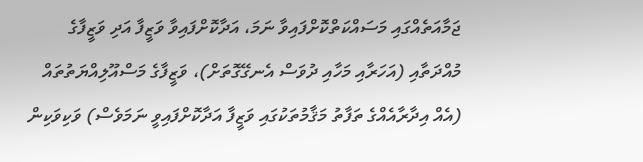ޖަމާއަތެއްގައި މަސައްކަތްކޮށްފައިވާ ނަމަ، އަދާކޮށްފައިވާ ވަޒީފާ އަދި ވަޒީފާގެ މުއްދަތާއި (އަހަރާއި މަހާއި ދުވަސް އެނގޭގޮތަށް)، ވަޒީފާގެ މަސްއޫލިއްޔަތުތައް (އެއް އިދާރާއެއްގެ ތަފާތު މަޤާމުތަކުގައި ވަޒީފާ އަދާކޮށްފައިވީ ނަމަވެސް) ވަކިވަކިން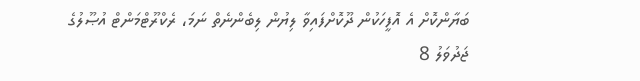ބަޔާންކޮށް އެ އޮފީހަކުން ދޫކޮށްފައިވާ ލިޔުން ލިބެންނެތް ނަމަ، ރެކްރޫޓްމަންޓް އުޞޫލުގެ ޖަދުވަލު 8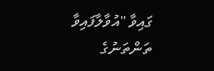ގައިވާ "އުވާލާފައިވާ ތަންތަނުގެ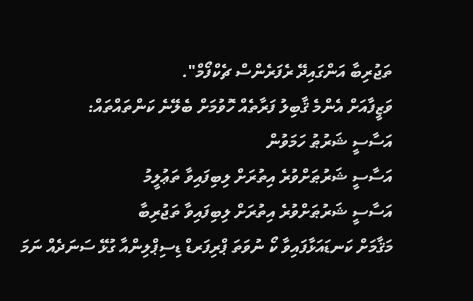ތަޖުރިބާ އަންގައިދޭ ރެފަރެންސް ޗެކްފޯމް".
ވަޒީފާއަށް އެންމެ ޤާބިލު ފަރާތެއް ހޮވުމަށް ބެލޭނެ ކަންތައްތައް:
އަސާސީ ޝަރުޠު ހަމަވުން
އަސާސީ ޝަރުޠަށްވުރެ އިތުރަށް ލިބިފައިވާ ތަޢުލީމު
އަސާސީ ޝަރުޠަށްވުރެ އިތުރަށް ލިބިފައިވާ ތަޖުރިބާ
މަޤާމަށް ކަނޑައަޅާފައިވާ ކޯ ނުވަތަ ޕްރިފަރޑް ޑިސިޕްލިންއާ ގުޅޭ ސަނަދެއް ނަމަ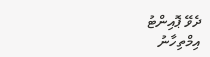ދެވޭ ޕޮއިންޓު
އިމްތިހާނު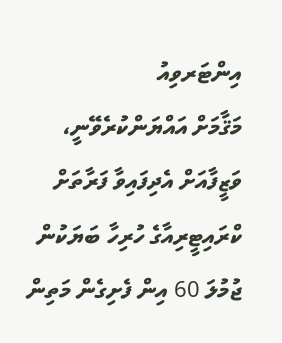އިންޓަރވިއު
މަޤާމަށް އައްޔަންކުރެވޭނީ، ވަޒީފާއަށް އެދިފައިވާ ފަރާތަށް ކްރައިޓީރިއާގެ ހުރިހާ ބަޔަކުން ޖުމުލަ 60 އިން ފެށިގެން މަތިން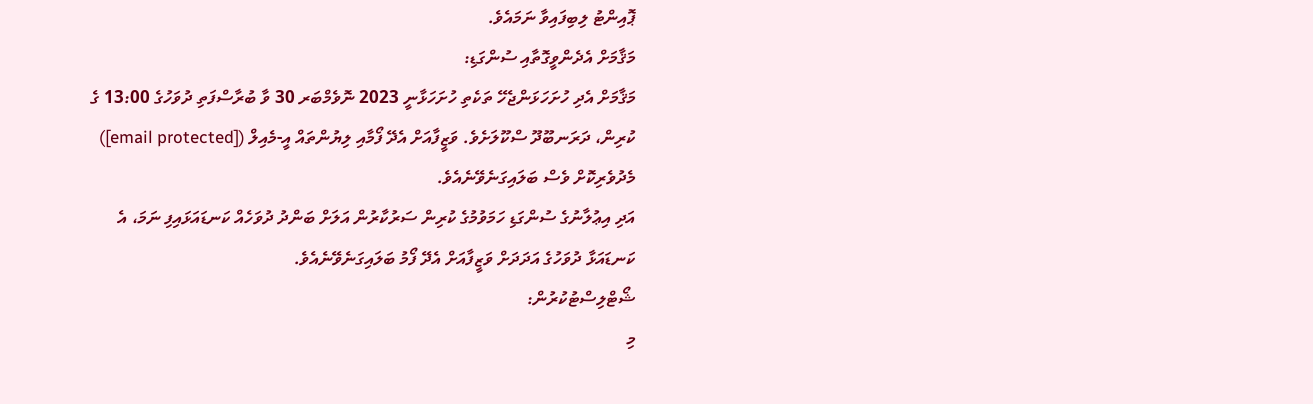ޕޮއިންޓު ލިބިފައިވާ ނަމައެވެ.
މަޤާމަށް އެދެންވީގޮތާއި ސުންގަޑި:
މަޤާމަށް އެދި ހުށަހަޅަންޖެހޭ ތަކެތި ހުށަހަޅާނީ 2023 ނޮވެމްބަރ 30 ވާ ބުރާސްފަތި ދުވަހުގެ 13:00 ގެ ކުރިން، ދަރަނބޫދޫ ސްކޫލަށެވެ. ވަޒީފާއަށް އެދޭ ފޯމާއި ލިޔުންތައް އީ-މެއިލް ([email protected]) މެދުވެރިކޮށް ވެސް ބަލައިގަނެވޭނެއެވެ.
އަދި އިޢުލާނުގެ ސުންގަޑި ހަމަވުމުގެ ކުރިން ސަރުކާރުން އަލަށް ބަންދު ދުވަހެއް ކަނޑައަޅައިފި ނަމަ، އެ ކަނޑައަޅާ ދުވަހުގެ އަދަދަށް ވަޒީފާއަށް އެދޭ ފޯމު ބަލައިގަނެވޭނެއެވެ.
ޝޯޓްލިސްޓުކުރުން:
މި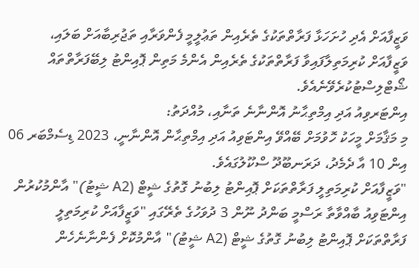ވަޒީފާއަށް އެދި ހުށަހަޅާ ފަރާތްތަކުގެ ތެރެއިން ތަޢުލީމީ ފެންވަރާއި ތަޖުރިބާއަށް ބަލައި، ވަޒީފާއަށް ކުރިމަތިލާފައިވާ ފަރާތްތަކުގެ ތެރެއިން އެންމެ މަތިން ޕޮއިންޓު ލިބޭފަރާތްތައް ޝޯޓްލިސްޓުކުރެވޭނެއެވެ.
އިންޓަރވިއު އަދި އިމްތިޙާނު އޮންނާނެ ތަނާއި، މުއްދަތު:
މި މަޤާމަށް މީހަކު ހޮވުމަށް ބޭއްވޭ އިންޓަވިއު އަދި އިމްތިޙާން އޮންނާނީ، 2023 ޑިސެމްބަރ 06 އިން 10 އާ ދެމެދު، ދަރަނބޫދޫ ސްކޫލުގައެވެ.
"ވަޒީފާއަށް ކުރިމަތިލީ ފަރާތްތަކަށް ޕޮއިންޓު ލިބުނު ގޮތުގެ ޝީޓް (A2 ޝީޓު)" އާންމުކުރުން
އިންޓަވިއު ބާއްވާތާ ރަސްމީ ބަންދު ނޫން 3 ދުވަހުގެ ތެރޭގައި "ވަޒީފާއަށް ކުރިމަތިލީ ފަރާތްތަކަށް ޕޮއިންޓު ލިބުނު ގޮތުގެ ޝީޓް (A2 ޝީޓު)" އާންމުކޮށް ފެންނާނެހެން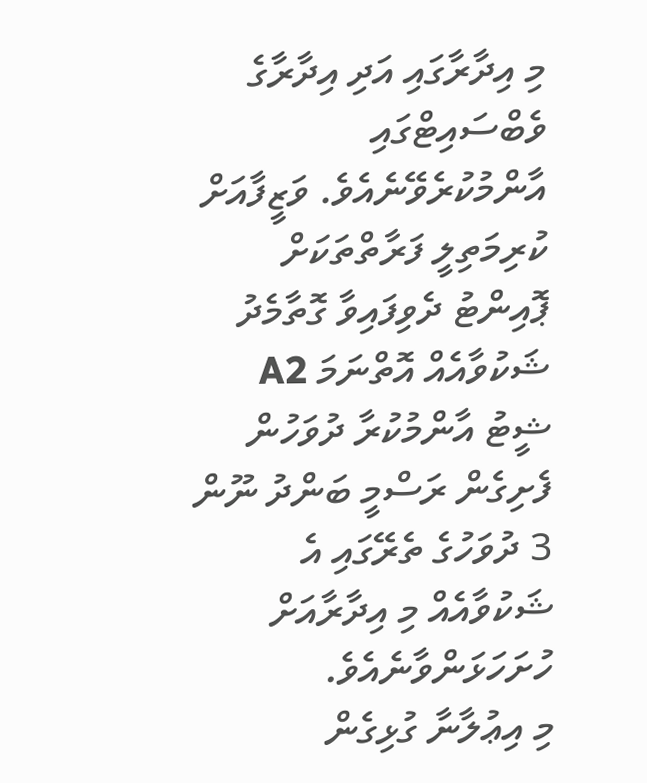މި އިދާރާގައި އަދި އިދާރާގެ ވެބްސައިޓްގައި އާންމުކުރެވޭނެއެވެ. ވަޒީފާއަށް ކުރިމަތިލީ ފަރާތްތަކަށް ޕޮއިންޓު ދެވިފައިވާ ގޮތާމެދު ޝަކުވާއެއް އޮތްނަމަ A2 ޝީޓު އާންމުކުރާ ދުވަހުން ފެށިގެން ރަސްމީ ބަންދު ނޫން 3 ދުވަހުގެ ތެރޭގައި އެ ޝަކުވާއެއް މި އިދާރާއަށް ހުށަހަޅަންވާނެއެވެ.
މި އިޢުލާނާ ގުޅިގެން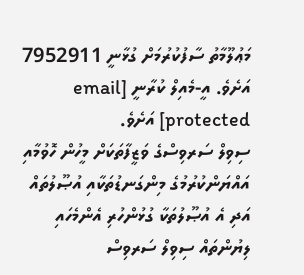މަޢުލޫމާތު ސާފުކުރުމަށް ގުޅާނީ 7952911 އަށެވެ. އީ-މެއިލް ކުރާނީ [email protected] އަށެވެ.
ސިވިލް ސަރވިސްގެ ވަޒީފާތަކަށް މީހުން ހޮވުމާއި އައްޔަންކުރުމުގެ މިންގަނޑުތަކާއި އުޞޫލުތައް އަދި އެ އުޞޫލުތަކާ ގުޅުންހުރި އެންމެހައި ލިޔުންތައް ސިވިލް ސަރވިސް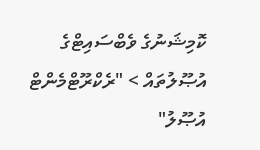ކޮމިޝަނުގެ ވެބްސައިޓްގެ އުޞޫލުތައް > "ރެކްރޫޓްމެންޓް އުޞޫލު"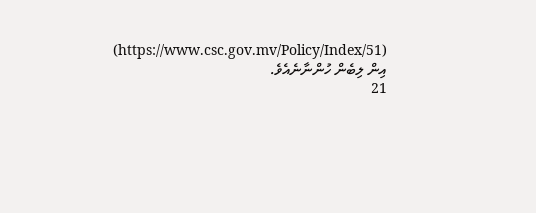(https://www.csc.gov.mv/Policy/Index/51) އިން ލިބެން ހުންނާނެއެވެ.
21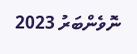ނޮވެންބަރު 2023